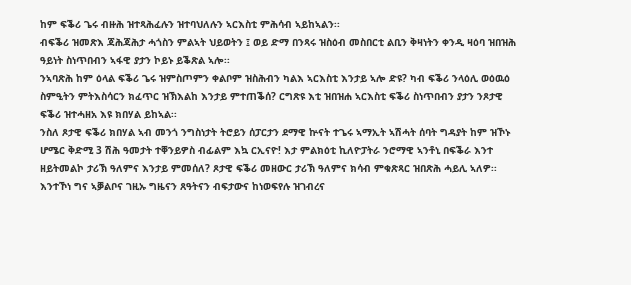ከም ፍቕሪ ጌሩ ብዙሕ ዝተጻሕፈሉን ዝተባህለሉን ኣርእስቲ ምሕሳብ ኣይከኣልን፡፡
ብፍቕሪ ዝመጽእ ጃሕጃሕታ ሓጎስን ምልኣት ህይወትን ፤ ወይ ድማ በንጻሩ ዝስዕብ መስበርቲ ልቢን ቅዛነትን ቀንዲ ዛዕባ ዝበዝሕ ዓይነት ስነጥበብን ኣፋዊ ያታን ኮይኑ ይቕጽል ኣሎ፡፡
ንኣባጽሕ ከም ዕላል ፍቕሪ ጌሩ ዝምስጦምን ቀልቦም ዝስሕብን ካልእ ኣርእስቲ እንታይ ኣሎ ድዩ? ካብ ፍቕሪ ንላዕሊ ወዕዉዕ ስምዒትን ምትእስሳርን ክፈጥር ዝኽእልከ እንታይ ምተጠቕሰ? ርግጽዩ እቲ ዝበዝሐ ኣርእስቲ ፍቕሪ ስነጥበብን ያታን ንጾታዊ ፍቕሪ ዝተሓዘአ እዩ ክበሃል ይከኣል፡፡
ንስለ ጾታዊ ፍቕሪ ክበሃል ኣብ መንጎ ንግስነታት ትሮይን ሰፓርታን ደማዊ ኵናት ተጌሩ ኣማኢት ኣሽሓት ሰባት ግዳያት ከም ዝኾኑ ሆሜር ቅድሚ 3 ሽሕ ዓመታት ተቐንይዎስ ብፊልም እኳ ርኢናዮ! እታ ምልክዕቲ ኪለዮፓትራ ንሮማዊ ኣንቶኒ በፍቕራ እንተ ዘይትመልኮ ታሪኽ ዓለምና እንታይ ምመሰለ? ጾታዊ ፍቕሪ መዘውር ታሪኽ ዓለምና ክሳብ ምቁጽጻር ዝበጽሕ ሓይሊ ኣለዎ፡፡
እንተኾነ ግና ኣቓልቦና ገዚኡ ግዜናን ጸዓትናን ብፍታውና ከነወፍየሉ ዝገብረና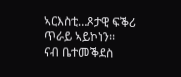ኣርእስቲ…ጾታዊ ፍቕሪ ጥራይ ኣይኮነን፡፡
ናብ ቤተመቕደስ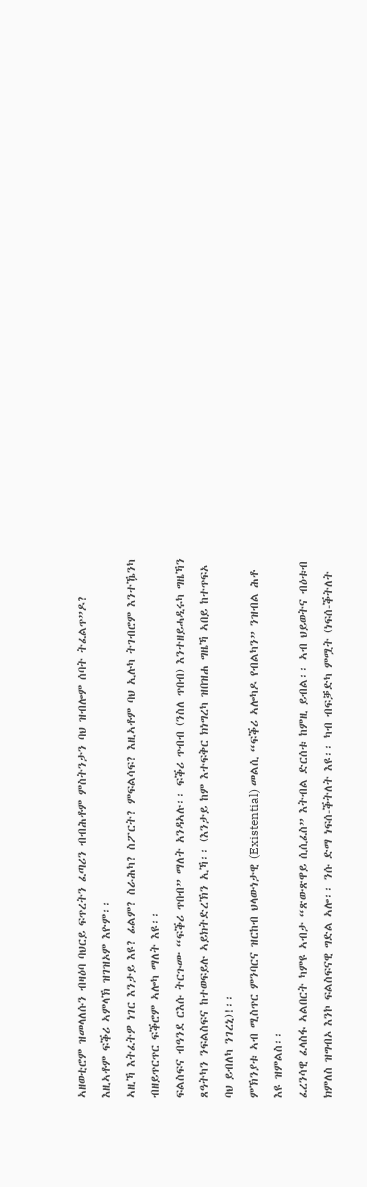ኣዘወቲሮም ዝመላለሱን ብዛዕባ ባህርይ ፍጥረትን ፈጣሪን ብብሕቶም ምስትንታን ባህ ዝብሎም ሰባት ትፈልጥ”ዶ? እዚኣቶም ፍቕሪ ኣምላኽ ዝገዝኦም እዮም፡፡
ኣዚኻ እትፈትዎ ነገር እንታይ እዩ? ፊልም? ስራሕካ? ስፖርት? ምፍልሳፍ? እዚኣቶም ባህ ኢሉካ ትገብሮም እንተዄንካ ብዘይጥርጥር ፍቕሮም ኣሎካ ማለት እዩ፡፡
ፍልስፍና ብዓንደ ርእሱ ትርጉሙ “ፍቕሪ ጥበብ” ማለት አንዳኣሉ፡፡ ፍቕሪ ጥብብ (ንስለ ጥበብ) እንተዘይሓዲሩካ ግዜኻን ጸዓትካን ንፍልስፍና ከተወፍይሉ ኣይክትድረኽን ኢኻ፡፡ (እንታይ ከም እተፍቅር ክነግረካ ዝበዝሐ ግዜኻ ኣበይ ከተጥፍኦ ባህ ይብለካ ንገረኒ)!፡፡
ምኽንያቱ ኣብ ሚስጥር ምንባርና ዝርከብ ህላውነታዊ (Existential) መልሲ “ፍቕሪ ኣሎካዶ የብልካን” ንዝብል ሕቶ እዩ ዝምልስ፡፡
ፈረንሳዊ ፈላስፋ ኣልበርት ካምዩ ኣብታ “ጽውጽዋይ ሲሲፈስ” እትብል ድርሰቱ ከምዚ ይብል፡፡ ኣብ ህይወትና ብዕቱብ ክምለስ ዝግብኦ እንኮ ፍልስፍናዊ ግድል ኣሎ፡፡ ንሱ ድማ ነፍሰ-ቕትለት እዩ፡፡ ካብ ብፍቓድካ ምሟት (ነፍሰ-ቕትለት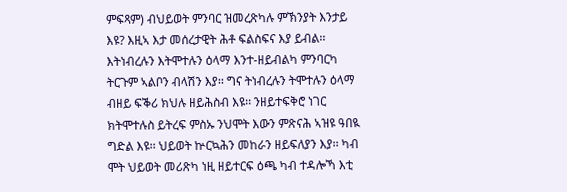ምፍጻም) ብህይወት ምንባር ዝመረጽካሉ ምኽንያት እንታይ እዩ? እዚኣ እታ መሰረታዊት ሕቶ ፍልስፍና እያ ይብል፡፡ እትነብረሉን እትሞተሉን ዕላማ እንተ-ዘይብልካ ምንባርካ ትርጉም ኣልቦን ብላሽን እያ፡፡ ግና ትነብረሉን ትሞተሉን ዕላማ ብዘይ ፍቕሪ ክህሉ ዘይሕስብ እዩ፡፡ ንዘይተፍቅሮ ነገር ክትሞተሉስ ይትረፍ ምስኡ ንህሞት እውን ምጽናሕ ኣዝዩ ዓበዪ ግድል እዩ፡፡ ህይወት ኵርኳሕን መከራን ዘይፍለያን እያ፡፡ ካብ ሞት ህይወት መሪጽካ ነዚ ዘይተርፍ ዕጫ ካብ ተዳሎኻ እቲ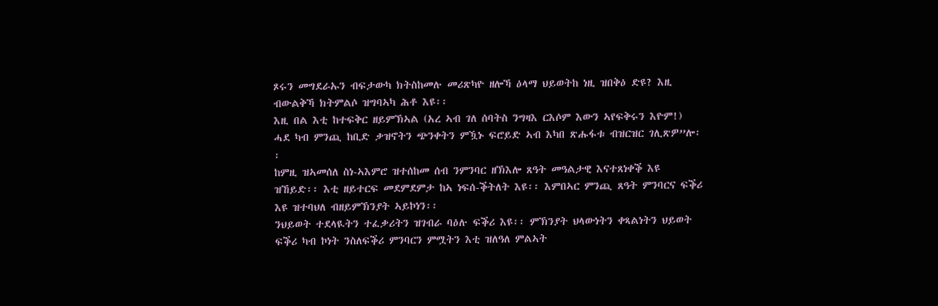ጾሩን መግደራኡን ብፍታውካ ክትስከመሉ መሪጽካዮ ዘሎኻ ዕላማ ህይወትከ ነዚ ዝበቅዕ ድዩ? እዚ ብውልቅኻ ክትምልሶ ዝግባኣካ ሕቶ እዩ፡፡
እዚ በል እቲ ከተፍቅር ዘይምኽኣል (አረ ኣብ ገለ ሰባትስ ንግዛእ ርእሶም እውን ኣየፍቅሩን እዮም!) ሓደ ካብ ምንጪ ከቢድ ቃዝኖትን ጭንቀትን ምዃኑ ፍሮይድ ኣብ እካበ ጽሑፋቱ ብዝርዝር ገሊጽዎ”ሎ፡፡
ከምዚ ዝኣመሰለ ስነ-ኣእምሮ ዝተሰከመ ሰብ ንምንባር ዘኽእሎ ጸዓት መዓልታዊ እናተጸነቀቕ እዩ ዝኸይድ፡፡ እቲ ዘይተርፍ መደምደምታ ከኣ ነፍሰ-ቕትለት እዩ፡፡ እምበኣር ምንጪ ጸዓት ምንባርና ፍቕሪ እዩ ዝተባህለ ብዘይምኽንያት ኣይኮነን፡፡
ንህይወት ተደላዪትን ተፈቃሪትን ዝገብራ ባዕሉ ፍቕሪ እዩ፡፡ ምኽንያት ህላውነትን ቀጻልነትን ህይወት ፍቕሪ ካብ ኮነት ንስለፍቕሪ ምንባርን ምሟትን እቲ ዝለዓለ ምልኣት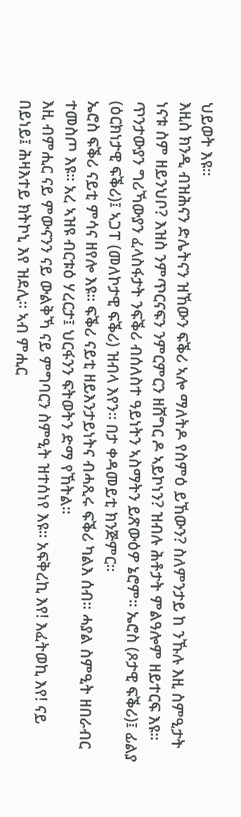ህይወት እዩ፡፡
እዚስ ክንዲ ብዝሕናን ድሌትናን ዝኸውን ፍቕሪ ኣሎ ማለትዶ የስምዕ ይኸውን? ስለምንታይ ከ ንኹሉ እዚ ስምዒታት ነናቱ ስም ዘይንህቦ? እዝስ ንምጥርናፍን ንምርምርን ዘሸግር ዶ ኣይኮነን? ዝብሉ ሕቶታት ምልዓሎም ዘይተርፍ እዩ፡፡
ጥንታውያን ግሪኻውያን ፈላስፋታት ንፍቕሪ ብሰለስተ ዓይነትን ኣስማትን ይጽውዕዎ ኔሮም፡፡ ኤሮስ (ጾታዊ ፍቕሪ)፤ ፊልያ (ዕርክነታዊ ፍቕሪ)፤ ኣጋፐ (መለኮታዊ ፍቕሪ) ዝብላ እየን፡፡ በታ ቀዳመይቲ ክንጅምር፡፡
ኤሮስ ፍቕሪ ናይቲ ምሳና ዘየሎ እዩ፡፡ ፍቕሪ ናይቲ ዘይእንታይነትና ብሓጺሩ ፍቕሪ ካልእ ሰብ፡፡ ሓያል ስምዒት ዘበራብር ተመስጦ እዩ፡፡ አረ ኣዝዩ ብርቱዕ ሃረርታ፤ ህርፋንን ፍትወትን ድማ የኸትል፡፡
እዚ ብምሒር ናይ ምውናንን ናይ ውልቅኻ ናይ ምግባርን ስምዒት ዝተሰነየ እዩ፡፡ አፍቅረኪ እየ! እፈትወኪ እየ! ናይ በይነይ፤ ሕዛእተይ ክትኮኒ እየ ዝደሊ፡፡ ኣብ ምሒር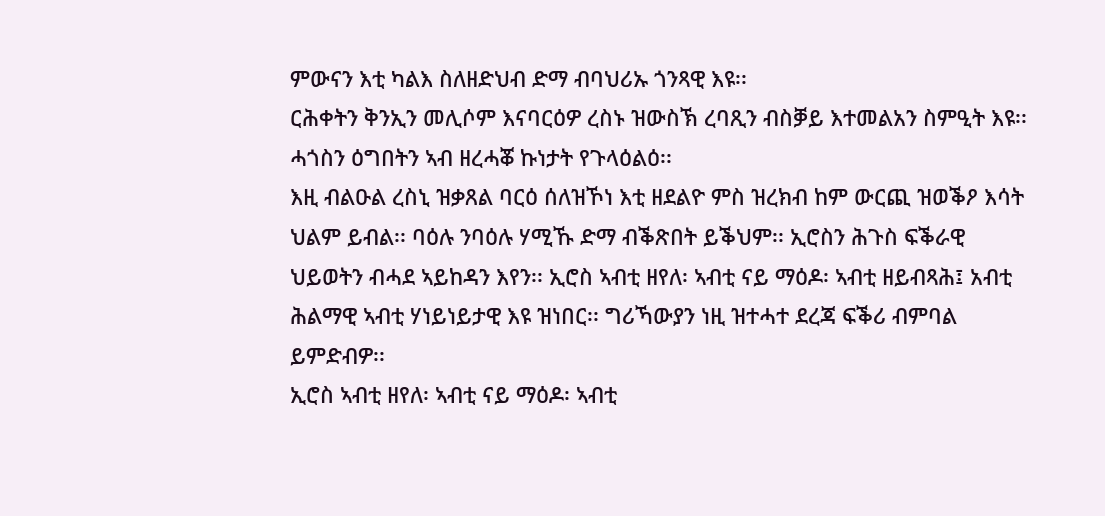ምውናን እቲ ካልእ ስለዘድህብ ድማ ብባህሪኡ ጎንጻዊ እዩ፡፡
ርሕቀትን ቅንኢን መሊሶም እናባርዕዎ ረስኑ ዝውስኽ ረባጺን ብስቓይ እተመልአን ስምዒት እዩ፡፡ ሓጎስን ዕግበትን ኣብ ዘረሓቖ ኩነታት የጉላዕልዕ፡፡
እዚ ብልዑል ረስኒ ዝቃጸል ባርዕ ሰለዝኾነ እቲ ዘደልዮ ምስ ዝረክብ ከም ውርጪ ዝወቕዖ እሳት ህልም ይብል፡፡ ባዕሉ ንባዕሉ ሃሚኹ ድማ ብቕጽበት ይቕህም፡፡ ኢሮስን ሕጉስ ፍቕራዊ ህይወትን ብሓደ ኣይከዳን እየን፡፡ ኢሮስ ኣብቲ ዘየለ፡ ኣብቲ ናይ ማዕዶ፡ ኣብቲ ዘይብጻሕ፤ አብቲ ሕልማዊ ኣብቲ ሃነይነይታዊ እዩ ዝነበር፡፡ ግሪኻውያን ነዚ ዝተሓተ ደረጃ ፍቕሪ ብምባል ይምድብዎ፡፡
ኢሮስ ኣብቲ ዘየለ፡ ኣብቲ ናይ ማዕዶ፡ ኣብቲ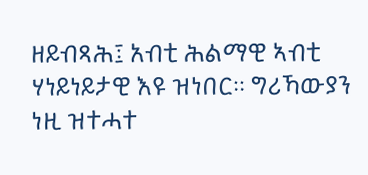ዘይብጻሕ፤ አብቲ ሕልማዊ ኣብቲ ሃነይነይታዊ እዩ ዝነበር፡፡ ግሪኻውያን ነዚ ዝተሓተ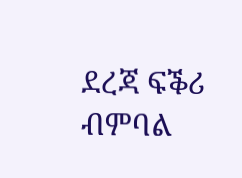ደረጃ ፍቕሪ ብምባል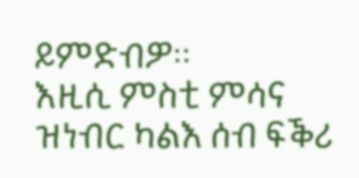ይምድብዎ፡፡
እዚሲ ምስቲ ምሳና ዝነብር ካልእ ሰብ ፍቕሪ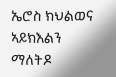ኤሮስ ክህልወና ኣይክእልን ማለትዶ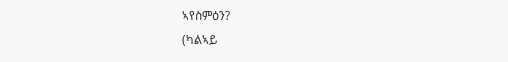ኣየስምዕን?
(ካልኣይ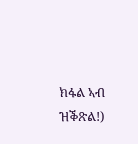ክፋል ኣብ ዝቕጽል!)